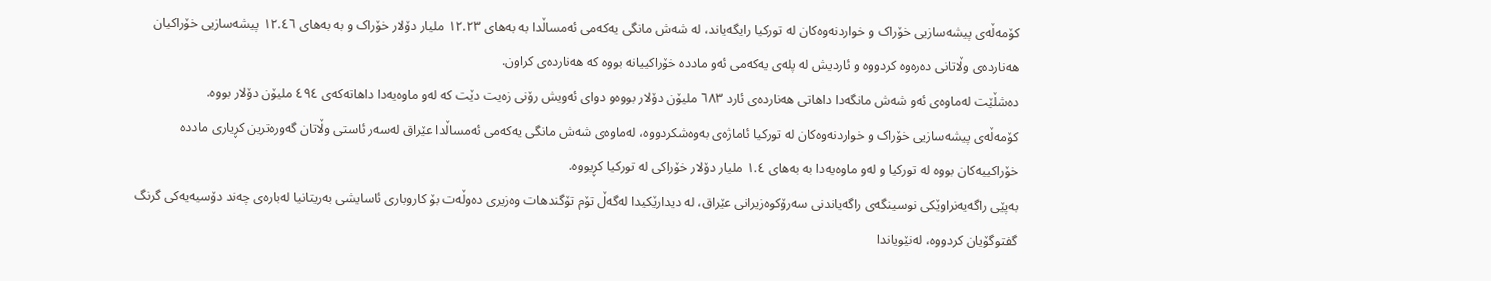کۆمەڵەی پیشەسازیی خۆراک و خواردنەوەکان لە تورکیا رایگەیاند، لە شەش مانگی یەکەمی ئەمساڵدا بە بەھای ١٢.٢٣ ملیار دۆلار خۆراک و بە بەھای ١٢.٤٦ پیشەسازیی خۆراکیان ھەناردەی وڵاتانی دەرەوە کردووە و ئاردیش لە پلەی یەکەمی ئەو ماددە خۆراکییانە بووە کە ھەناردەی کراون.
دەشڵێت لەماوەی ئەو شەش مانگەدا داھاتی ھەناردەی ئارد ٦٨٣ ملیۆن دۆلار بووەو دوای ئەویش رۆنی زەیت دێت کە لەو ماوەیەدا داھاتەکەی ٤٩٤ ملیۆن دۆلار بووە.
کۆمەڵەی پیشەسازیی خۆراک و خواردنەوەکان لە تورکیا ئاماژەی بەوەشکردووە، لەماوەی شەش مانگی یەکەمی ئەمساڵدا عێراق لەسەر ئاستی وڵاتان گەورەترین کڕیاری ماددە خۆراکییەکان بووە لە تورکیا و لەو ماوەیەدا بە بەھای ١.٤ ملیار دۆلار خۆراکی لە تورکیا کڕیووە.
بەپێی راگەیەنراوێکی نوسینگەی راگەیاندنی سەرۆکوەزیرانی عێراق، لە دیدارێکیدا لەگەڵ تۆم تۆگندھات وەزیری دەوڵەت بۆ کاروباری ئاسایشی بەریتانیا لەبارەی چەند دۆسیەیەکی گرنگ گفتوگۆیان کردووە، لەنێویاندا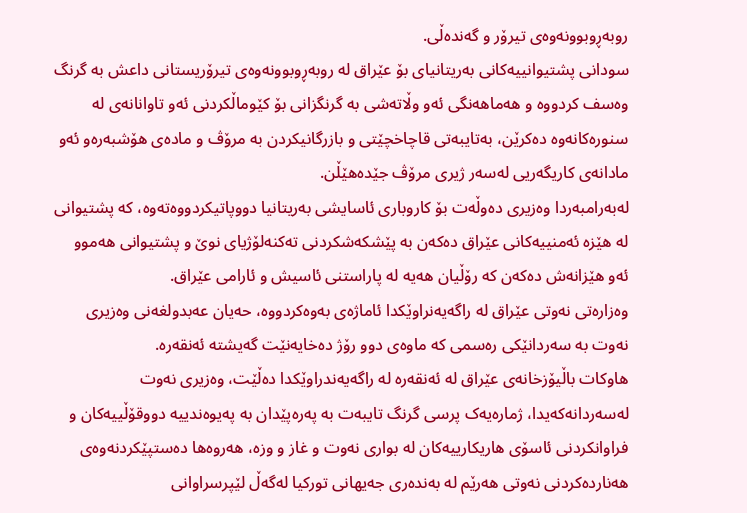روبەڕوبوونەوەی تیرۆر و گەندەڵی.
سودانی پشتیوانییەکانی بەریتانیای بۆ عێراق لە روبەڕوبوونەوەی تیرۆریستانی داعش بە گرنگ وەسف کردووە و ھەماھەنگی ئەو وڵاتەشی بە گرنگزانی بۆ کێوماڵکردنی ئەو تاوانانەی لە سنورەکانەوە دەکرێن، بەتایبەتی قاچاخچێتی و بازرگانیکردن بە مرۆڤ و مادەی ھۆشبەرەو ئەو مادانەی کاریگەریی لەسەر ژیری مرۆڤ جێدەھێڵن.
لەبەرامبەردا وەزیری دەوڵەت بۆ کاروباری ئاسایشی بەریتانیا دووپاتیکردووەتەوە، کە پشتیوانی لە ھێزە ئەمنییەکانی عێراق دەکەن بە پێشکەشکردنی تەکنەلۆژیای نوێ و پشتیوانی ھەموو ئەو ھێزانەش دەکەن کە رۆڵیان ھەیە لە پاراستنی ئاسیش و ئارامی عێراق.
وەزارەتی نەوتی عێراق لە راگەیەنراوێکدا ئاماژەی بەوەکردووە، حەیان عەبدولغەنی وەزیری نەوت بە سەردانێکی رەسمی کە ماوەی دوو رۆژ دەخایەنێت گەیشتە ئەنقەرە.
ھاوکات باڵیۆزخانەی عێراق لە ئەنقەرە لە راگەیەندراوێکدا دەڵێت، وەزیری نەوت لەسەردانەکەیدا، ژمارەیەک پرسی گرنگ تایبەت بە پەرەپێدان بە پەیوەندییە دووقۆڵییەکان و فراوانکردنی ئاسۆی ھاریکارییەکان لە بواری نەوت و غاز و وزە، ھەروەھا دەستپێکردنەوەی ھەناردەکردنی نەوتی ھەرێم لە بەندەری جەیھانی تورکیا لەگەڵ لێپرسراوانی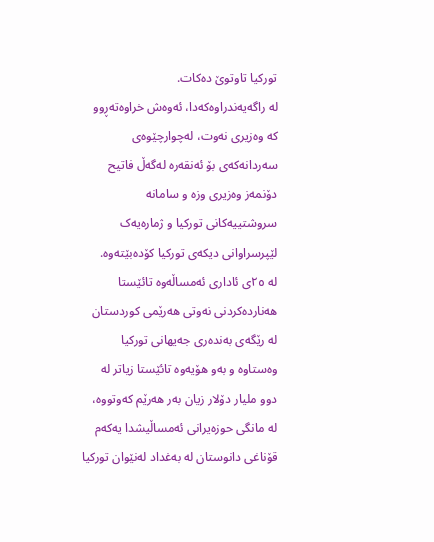تورکیا تاوتوێ دەکات.
لە راگەیەندراوەکەدا، ئەوەش خراوەتەڕوو کە وەزیری نەوت، لەچوارچێوەی سەردانەکەی بۆ ئەنقەرە لەگەڵ فاتیح دۆنمەز وەزیری وزە و سامانە سروشتییەکانی تورکیا و ژمارەیەک لێپرسراوانی دیکەی تورکیا کۆدەبێتەوە.
لە ٢٥ی ئاداری ئەمساڵەوە تائێستا ھەناردەکردنی نەوتی ھەرێمی کوردستان لە رێگەی بەندەری جەیھانی تورکیا وەستاوە و بەو ھۆیەوە تائێستا زیاتر لە دوو ملیار دۆلار زیان بەر ھەرێم کەوتووە، لە مانگی حوزەیرانی ئەمساڵیشدا یەکەم قۆناغی دانوستان لە بەغداد لەنێوان تورکیا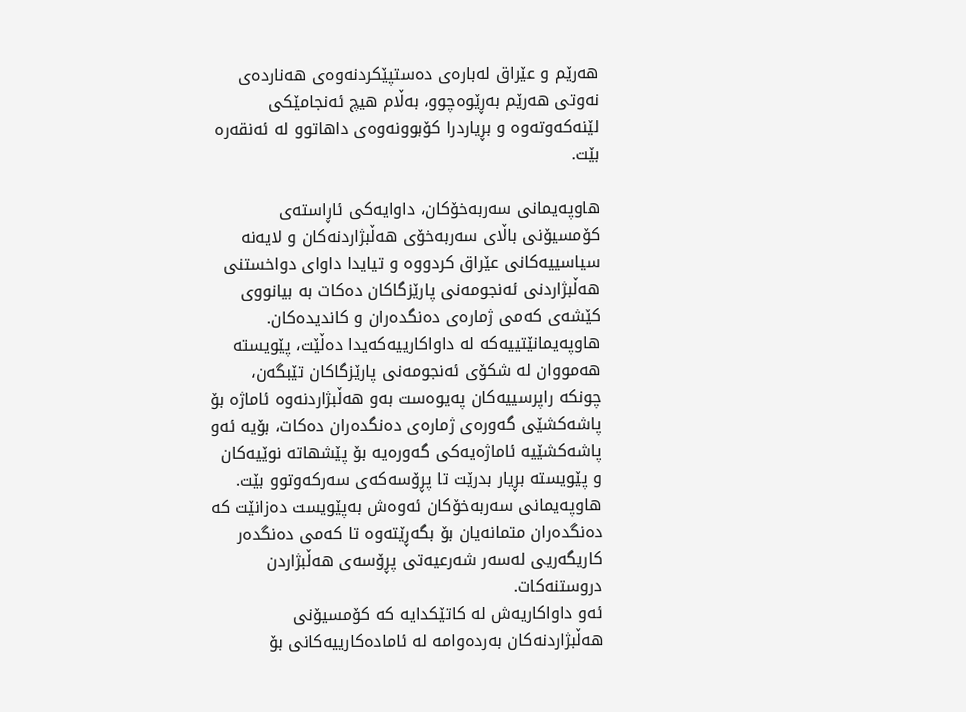ھەرێم و عێراق لەبارەی دەستپێکردنەوەی ھەناردەی نەوتی ھەرێم بەڕێوەچوو، بەڵام ھیچ ئەنجامێکی لێنەکەوتەوە و بڕیاردرا کۆبوونەوەی داھاتوو لە ئەنقەرە بێت.

ھاوپەیمانی سەربەخۆکان، داوایەکی ئاڕاستەی کۆمسیۆنی باڵای سەربەخۆی ھەڵبژاردنەکان و لایەنە سیاسییەکانی عێراق کردووە و تیایدا داوای دواخستنی ھەڵبژاردنی ئەنجومەنی پارێزگاکان دەکات بە بیانووی کێشەی کەمی ژمارەی دەنگدەران و کاندیدەکان.
ھاوپەیمانێتییەکە لە داواکارییەکەیدا دەڵێت، پێویستە ھەمووان لە شکۆی ئەنجومەنی پارێزگاکان تێبگەن، چونکە راپرسییەکان پەیوەست بەو ھەڵبژاردنەوە ئاماژە بۆ پاشەکشێی گەورەی ژمارەی دەنگدەران دەکات، بۆیە ئەو پاشەکشێیە ئاماژەیەکی گەورەیە بۆ پێشھاتە نوێیەکان و پێویستە بڕیار بدرێت تا پڕۆسەکەی سەرکەوتوو بێت.
ھاوپەیمانی سەربەخۆکان ئەوەش بەپێویست دەزانێت کە دەنگدەران متمانەیان بۆ بگەڕێتەوە تا کەمی دەنگدەر کاریگەریی لەسەر شەرعیەتی پڕۆسەی ھەڵبژاردن دروستنەکات.
ئەو داواکاریەش لە کاتێکدایە کە کۆمسیۆنی ھەڵبژاردنەکان بەردەوامە لە ئامادەکارییەکانی بۆ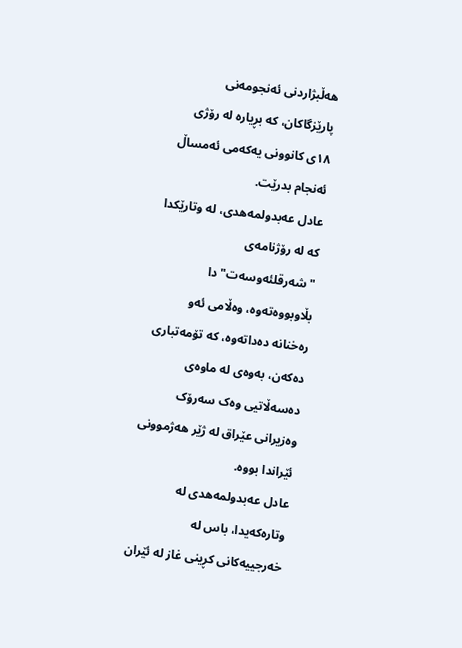ھەڵبژاردنی ئەنجومەنی پارێزگاکان، کە بڕیارە لە رۆژی ١٨ی کانوونی یەکەمی ئەمساڵ ئەنجام بدرێت.
عادل عەبدولمەھدی، لە وتارێکدا کە لە رۆژنامەی "شەرقلئەوسەت"دا بڵاوبووەتەوە، وەڵامی ئەو رەخنانە دەداتەوە، کە تۆمەتباری دەکەن، بەوەی لە ماوەی دەسەڵاتیی وەک سەرۆک وەزیرانی عێراق لە ژێر ھەژموونی ئێراندا بووە.
عادل عەبدولمەھدی لە وتارەکەیدا، باس لە خەرجییەکانی کڕینی غاز لە ئێران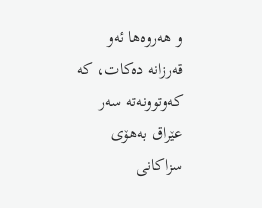و ھەروەھا ئەو قەرزانە دەکات، کە کەوتوونەتە سەر عێراق بەھۆی سزاکانی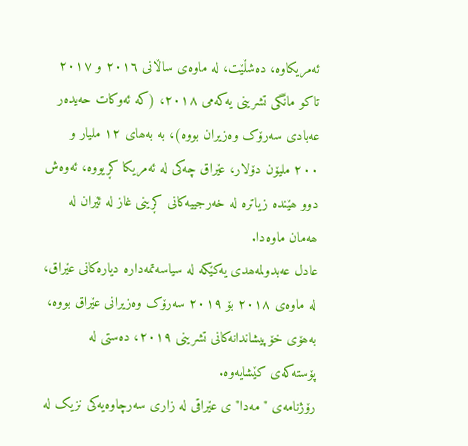ئەمریکاوە، دەشڵێت، لە ماوەی ساڵانی ٢٠١٦ و ٢٠١٧ تاکو مانگی تشرینی یەکەمی ٢٠١٨، (کە ئەوکات حەیدەر عەبادی سەرۆک وەزیران بووە)، بە بەھای ١٢ ملیار و ٢٠٠ ملیۆن دۆلار، عێراق چەکی لە ئەمریکا کڕیووە، ئەوەش دوو ھێندە زیاترە لە خەرجییەکانی کڕینی غاز لە ئێران لە ھەمان ماوەدا.
عادل عەبدولمەھدی یەکێکە لە سیاسەتمەدارە دیارەکانی عێراق، لە ماوەی ٢٠١٨ بۆ ٢٠١٩ سەرۆک وەزیرانی عێراق بووە، بەھۆی خۆپیشاندانەکانی تشرینی ٢٠١٩، دەستی لە پۆستەکەی کێشایەوە.
رۆژنامەی "مەدا" ی عێراقی لە زاری سەرچاوەیەکی نزیک لە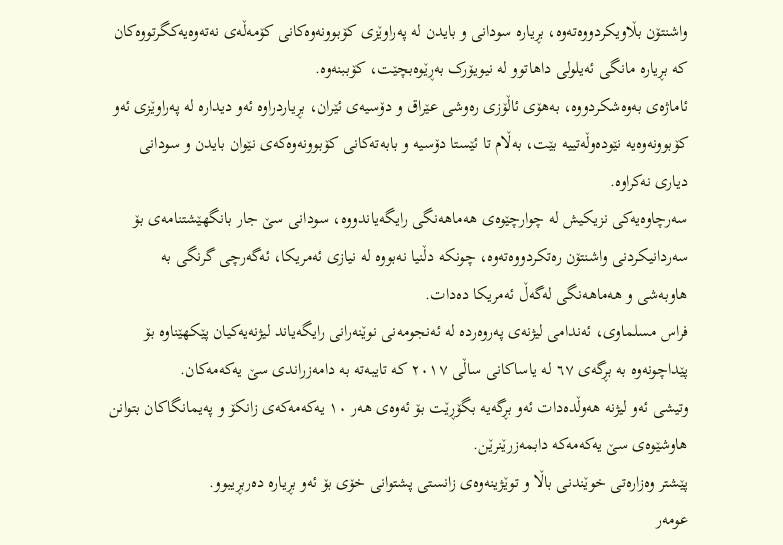واشنتۆن بڵاویکردووەتەوە، بڕیارە سودانی و بایدن لە پەراوێزی کۆبوونەوەکانی کۆمەڵەی نەتەوەیەکگرتووەکان کە بڕیارە مانگی ئەیلولی داھاتوو لە نیویۆرک بەڕێوەبچێت، کۆببنەوە.
ئاماژەی بەوەشکردووە، بەھۆی ئاڵۆزی رەوشی عێراق و دۆسیەی ئێران، بڕیاردراوە ئەو دیدارە لە پەراوێزی ئەو کۆبوونەوەیە نێودەوڵەتییە بێت، بەڵام تا ئێستا دۆسیە و بابەتەکانی کۆبوونەوەکەی نێوان بایدن و سودانی دیاری نەکراوە.
سەرچاوەیەکی نزیکیش لە چوارچێوەی ھەماھەنگی رایگەیاندووە، سودانی سێ جار بانگھێشتنامەی بۆ سەردانیکردنی واشنتۆن رەتکردووەتەوە، چونکە دڵنیا نەبووە لە نیازی ئەمریکا، ئەگەرچی گرنگی بە ھاوبەشی و ھەماھەنگی لەگەڵ ئەمریکا دەدات.
فراس مسلماوی، ئەندامی لیژنەی پەروەردە لە ئەنجومەنی نوێنەرانی رایگەیاند لیژنەیەکیان پێکھێناوە بۆ پێداچونەوە بە بڕگەی ٦٧ لە یاساکانی ساڵی ٢٠١٧ کە تایبەتە بە دامەزراندی سێ یەکەمەکان.
وتیشی ئەو لیژنە ھەوڵدەدات ئەو بڕگەیە بگۆڕێت بۆ ئەوەی ھەر ١٠ یەکەمەکەی زانکۆ و پەیمانگاکان بتوانن ھاوشێوەی سێ یەکەمەکە دابمەزرێنرێن.
پێشتر وەزارەتی خوێندنی باڵا و توێژینەوەی زانستی پشتوانی خۆی بۆ ئەو بڕیارە دەربڕیبوو.
عومەر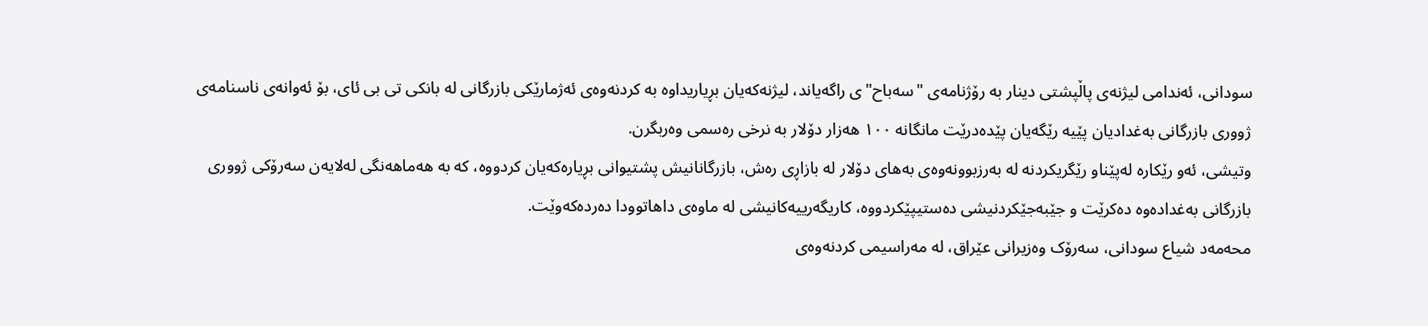سودانی، ئەندامی لیژنەی پاڵپشتی دینار بە رۆژنامەی "سەباح"ی راگەیاند، لیژنەکەیان بڕیاریداوە بە کردنەوەی ئەژمارێکی بازرگانی لە بانکی تی بی ئای، بۆ ئەوانەی ناسنامەی ژووری بازرگانی بەغدادیان پێیە رێگەیان پێدەدرێت مانگانە ١٠٠ ھەزار دۆلار بە نرخی رەسمی وەربگرن.
وتیشی، ئەو رێکارە لەپێناو رێگریکردنە لە بەرزبوونەوەی بەھای دۆلار لە بازاڕی رەش، بازرگانانیش پشتیوانی بڕیارەکەیان کردووە، کە بە ھەماھەنگی لەلایەن سەرۆکی ژووری بازرگانی بەغدادەوە دەکرێت و جێبەجێکردنیشی دەستیپێکردووە، کاریگەرییەکانیشی لە ماوەی داھاتوودا دەردەکەوێت.
محەمەد شیاع سودانی، سەرۆک وەزیرانی عێراق، لە مەراسیمی کردنەوەی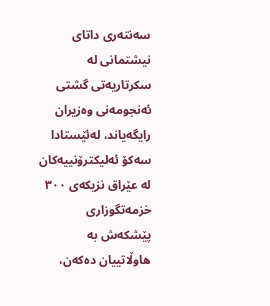سەنتەری داتای نیشتمانی لە سکرتاریەتی گشتی ئەنجومەنی وەزیران رایگەیاند، لەئێستادا سەکۆ ئەلیکترۆنییەکان لە عێراق نزیکەی ٣٠٠ خزمەتگوزاری پێشکەش بە ھاوڵاتییان دەکەن،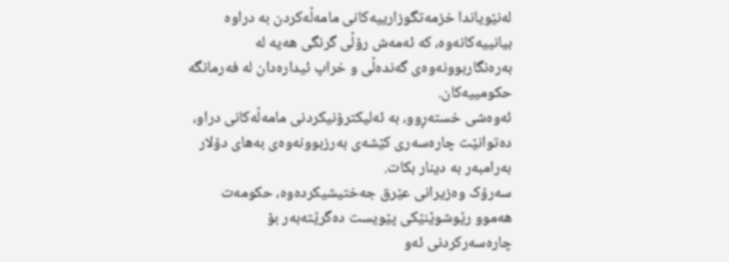لەنێویاندا خزمەتگوزارییەکانی مامەڵەکردن بە دراوە بیانییەکانەوە، کە ئەمەش رۆڵی گرنگی ھەیە لە بەرەنگاربوونەوەی گەندەڵی و خراپ ئیدارەدان لە فەرمانگە حکومییەکان.
ئەوەشی خستەڕوو، بە ئەلیکترۆنیکردنی مامەڵەکانی دراو، دەتوانێت چارەسەری کێشەی بەرزبوونەوەی بەھای دۆلار بەرامبەر بە دینار بکات.
سەرۆک وەزیرانی عێرق جەختیشیکردەوە، حکومەت ھەموو رێوشوێنێکی پێویست دەگرێتەبەر بۆ چارەسەرکردنی ئەو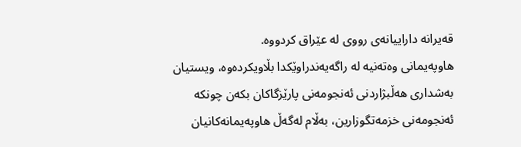قەیرانە داراییانەی رووی لە عێراق کردووە.
ھاوپەیمانی وەتەنیە لە راگەیەندراوێکدا بڵاویکردەوە، ویستیان بەشداری ھەڵبژاردنی ئەنجومەنی پارێزگاکان بکەن چونکە ئەنجومەنی خزمەتگوزارین، بەڵام لەگەڵ ھاوپەیمانەکانیان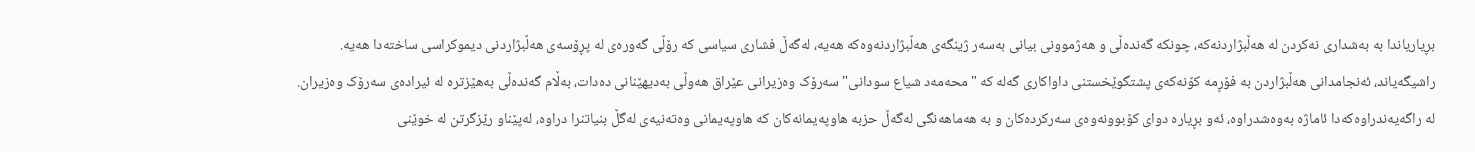بڕیاریاندا بە بەشداری نەکردن لە ھەڵبژاردنەکە، چونکە گەندەڵی و ھەژموونی بیانی بەسەر ژینگەی ھەڵبژاردنەوەکە ھەیە، لەگەڵ فشاری سیاسی کە رۆڵی گەورەی لە پڕۆسەی ھەڵبژاردنی دیموکراسی ساختەدا ھەیە.
راشیگەیاند، ئەنجامدانی ھەڵبژاردن بە فۆڕمە کۆنەکەی پشتگوێخستنی داواکاری گەلە کە "محەمەد شیاع سودانی" سەرۆک وەزیرانی عێراق ھەوڵی بەدیھێنانی دەدات، بەڵام گەندەڵی بەھێزترە لە ئیرادەی سەرۆک وەزیران.
لە راگەیەندراوەکەدا ئاماژە بەوەشدراوە، ئەو بڕیارە دوای کۆبوونەوەی سەرکردەکان و بە ھەماھەنگی لەگەڵ حزبە ھاوپەیمانەکان کە ھاوپەیمانی وەتەنیەی لەگڵ بنیاتنرا دراوە، لەپێناو رێزگرتن لە خوێنی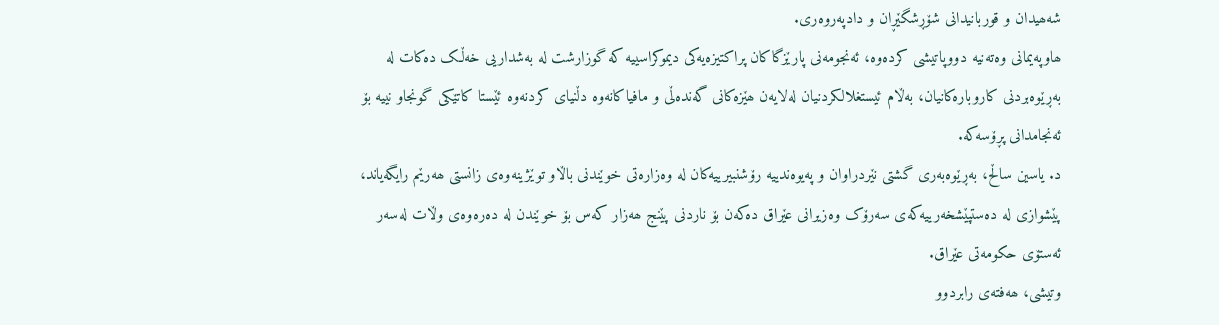شەھیدان و قوربانیدانی شۆڕشگێڕان و دادپەروەری.
ھاوپەیمانی وەتەنیە دووپاتیشی کردەوە، ئەنجومەنی پارێزگاکان پراکتیزەیەکی دیموکراسییە کە گوزارشت لە بەشداریی خەڵک دەکات لە بەڕێوەبردنی کاروبارەکانیان، بەڵام ئیستغلالکردنیان لەلایەن ھێزەکانی گەندەڵی و مافیاکانەوە دڵنیای کردنەوە ئێستا کاتێکی گونجاو نییە بۆ ئەنجامدانی پڕۆسەکە.
د. یاسین ساڵح، بەڕێوەبەری گشتی نێردراوان و پەیوەندییە رۆشنبیرییەکان لە وەزارەتی خوێندنی باڵاو توێژینەوەی زانستی ھەرێم رایگەیاند، پێشوازی لە دەستپێشخەرییەکەی سەرۆک وەزیرانی عێراق دەکەن بۆ ناردنی پێنج ھەزار کەس بۆ خوێندن لە دەرەوەی وڵات لەسەر ئەستۆی حکومەتی عێراق.
وتیشی، ھەفتەی رابردوو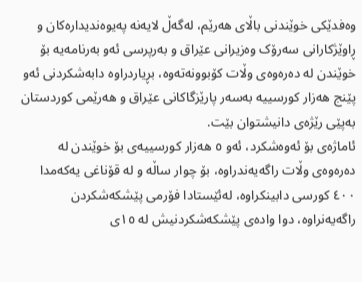وەفدێکی خوێندنی باڵای ھەرێم، لەگەڵ لایەنە پەیوەندیدارەکان و ڕاوێژکارانی سەرۆک وەزیرانی عێراق و بەرپرسی ئەو بەرنامەیە بۆ خوێندن لە دەرەوەی وڵات کۆبوونەتەوە، بڕیاردراوە دابەشکردنی ئەو پێنج ھەزار کورسییە بەسەر پارێزگاکانی عێراق و ھەرێمی کوردستان بەپێی رێژەی دانیشتوان بێت.
ئاماژەی بۆ ئەوەشکرد، ئەو ٥ ھەزار کورسییەی بۆ خوێندن لە دەرەوەی وڵات راگەیەندراوە، بۆ چوار ساڵە و لە قۆناغی یەکەمدا ٤٠٠ کورسی دابینکراوە، لەئێستادا فۆرمی پێشکەشکردن راگەیەنراوە، دوا وادەی پێشکەشکردنیش لە ١٥ی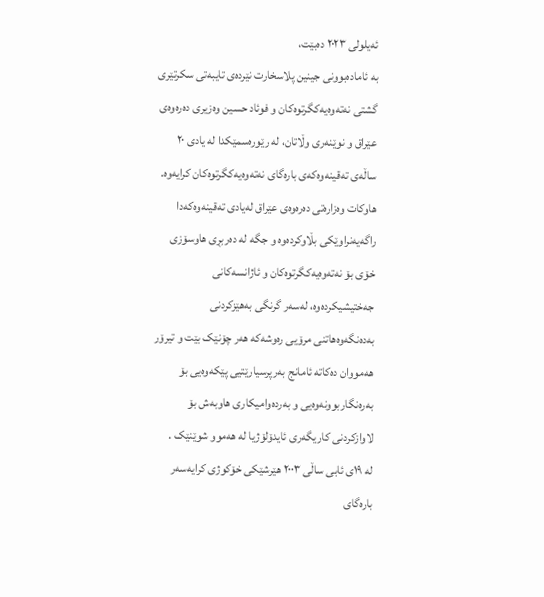ئەیلولی ٢٠٢٣ دەبێت،
بە ئامادەبوونی جینین پلاسخارت نێردەی تایبەتی سکرتێری گشتی نەتەوەیەکگرتوەکان و فوئاد حسین وەزیری دەرەوەی عێراق و نوێنەری وڵاتان، لە رێورەسمێکدا لە یادی ٢٠ ساڵەی تەقینەوەکەی بارەگای نەتەوەیەکگرتوەکان کرایەوە.
ھاوکات وەزارەتی دەرەوەی عێراق لەیادی تەقینەوەکەدا راگەیەنراوێکی بڵاوکردەوە و جگە لە دەربڕی ھاوسۆزی خۆی بۆ نەتەوەیەکگرتوەکان و ئاژانسەکانی جەختیشیکردەوە، لەسەر گرنگی بەھێزکردنی بەدەنگەوەھاتنی مرۆیی رەوشەکە ھەر چۆنێک بێت و تیرۆر ھەمووان دەکاتە ئامانج بەرپرسیارێتیی پێکەوەیی بۆ بەرەنگاربوونەوەیی و بەردەوامیکاری ھاوبەش بۆ لاوازکردنی کاریگەری ئایدۆلۆژیا لە ھەموو شوێنێک .
لە ١٩ی ئابی ساڵی ٢٠٠٣ ھێرشێکی خۆکوژی کرایەسەر بارەگای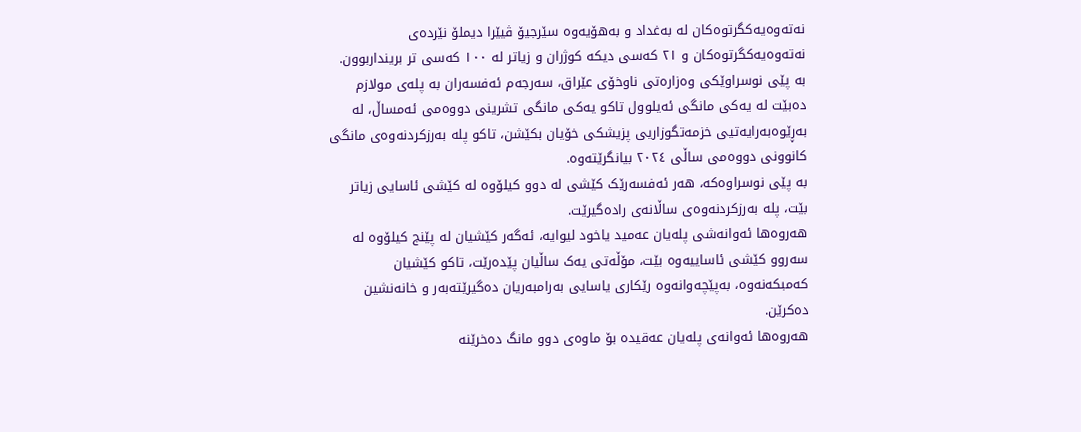نەتەوەیەکگرتوەکان لە بەغداد و بەھۆیەوە سێرجیۆ ڤیێرا دیملۆ نێردەی نەتەوەیەکگرتوەکان و ٢١ کەسی دیکە کوژران و زیاتر لە ١٠٠ کەسی تر برینداربوون.
بە پێی نوسراوێکی وەزارەتی ناوخۆی عێراق، سەرجەم ئەفسەران بە پلەی مولازم دەبێت لە یەکی مانگی ئەیلوول تاکو یەکی مانگی تشرینی دووەمی ئەمساڵ، لە بەڕێوەبەرایەتیی خزمەتگوزاریی پزیشکی خۆیان بکێشن، تاکو پلە بەرزکردنەوەی مانگی کانوونی دووەمی ساڵی ٢٠٢٤ بیانگرێتەوە.
بە پێی نوسراوەکە، ھەر ئەفسەرێک کێشی لە دوو کیلۆوە لە کێشی ئاسایی زیاتر بێت، پلە بەرزکردنەوەی ساڵانەی رادەگیرێت.
ھەروەھا ئەوانەشی پلەیان عەمید یاخود لیوایە، ئەگەر کێشیان لە پێنج کیلۆوە لە سەروو کێشی ئاساییەوە بێت، مۆڵەتی یەک ساڵیان پێدەرێت، تاکو کێشیان کەمبکەنەوە، بەپێچەوانەوە رێکاری یاسایی بەرامبەریان دەگیرێتەبەر و خانەنشین دەکرێن.
ھەروەھا ئەوانەی پلەیان عەقیدە بۆ ماوەی دوو مانگ دەخرێنە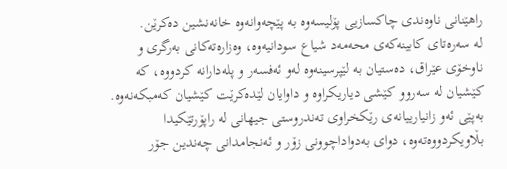راھێنانی ناوەندی چاکسازیی پۆلیسەوە بە پێچەوانەوە خانەنشین دەکرێن.
لە سەرەتای کابینەکەی محەمەد شیاع سودانیەوە، وەزارەتەکانی بەرگری و ناوخۆی عێراق، دەستیان بە لێپرسینەوە لەو ئەفسەر و پلەدارانە کردووە، کە کێشیان لە سەروو کێشی دیاریکراوە و داوایان لێدەکرێت کێشیان کەمبکەنەوە.
بەپێی ئەو زانیارییانەی رێکخراوی تەندروستی جیھانی لە راپۆرتێکیدا بڵاویکردووەتەوە، دوای بەدواداچوونی زۆر و ئەنجامدانی چەندین جۆر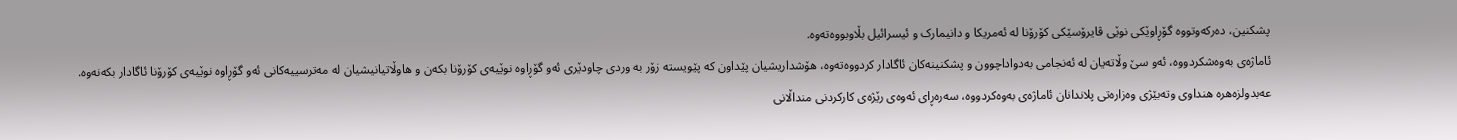پشکنین، دەرکەوتووە گۆڕاوێکی نوێی ڤایرۆسێکی کۆرۆنا لە ئەمریکا و دانیمارک و ئیسرائیل بڵاوبووەتەوە.
ئاماژەی بەوەشکردووە، ئەو سێ وڵاتەیان لە ئەنجامی بەدواداچوون و پشکنینەکان ئاگادار کردووەتەوە، ھۆشداریشیان پێداون کە پێویستە زۆر بە وردی چاودێری ئەو گۆڕاوە نوێیەی کۆرۆنا بکەن و ھاوڵاتیانیشیان لە مەترسییەکانی ئەو گۆڕاوە نوێیەی کۆرۆنا ئاگادار بکەنەوە.
عەبدولزەھرە ھنداوی وتەبێژی وەزارەتی پلاندانان ئاماژەی بەوەکردووە، سەرەڕای ئەوەی رێژەی کارکردنی منداڵانی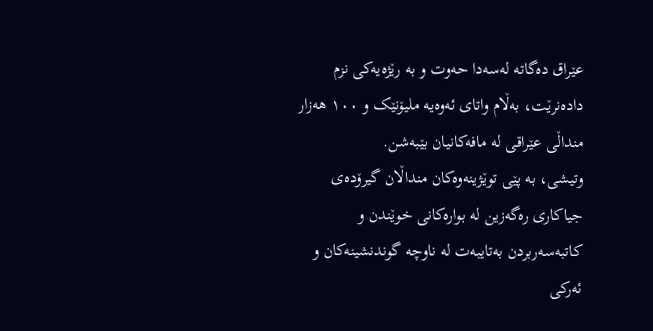عێراق دەگاتە لەسەدا حەوت و بە رێژەیەکی نزم دادەنرێت، بەڵام واتای ئەوەیە ملیۆنێک و ١٠٠ ھەزار منداڵی عێراقی لە مافەکانیان بێبەشن.
وتیشی، بە پێی توێژینەوەکان منداڵان گیرۆدەی جیاکاری رەگەزین لە بوارەکانی خوێندن و کاتبەسەربردن بەتایبەت لە ناوچە گوندنشینەکان و ئەرکی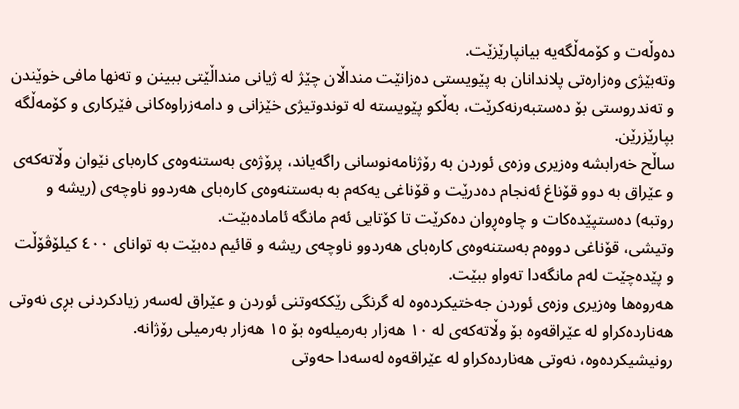دەوڵەت و کۆمەڵگەیە بیانپارێزێت.
وتەبێژی وەزارەتی پلاندانان بە پێویستی دەزانێت منداڵان چێژ لە ژیانی منداڵێتی ببینن و تەنھا مافی خوێندن و تەندروستی بۆ دەستبەرنەکرێت، بەڵکو پێویستە لە توندوتیژی خێزانی و دامەزراوەکانی فێرکاری و کۆمەڵگە بپارێزرێن.
ساڵح خەرابشە وەزیری وزەی ئوردن بە رۆژنامەنوسانی راگەیاند، پرۆژەی بەستنەوەی کارەبای نێوان وڵاتەکەی و عێراق بە دوو قۆناغ ئەنجام دەدرێت و قۆناغی یەکەم بە بەستنەوەی کارەبای ھەردوو ناوچەی (ریشە و روتبە) دەستپێدەکات و چاوەڕوان دەکرێت تا کۆتایی ئەم مانگە ئامادەبێت.
وتیشی، قۆناغی دووەم بەستنەوەی کارەبای ھەردوو ناوچەی ریشە و قائیم دەبێت بە توانای ٤٠٠ کیلۆڤۆڵت و پێدەچێت لەم مانگەدا تەواو ببێت.
ھەروەھا وەزیری وزەی ئوردن جەختیکردەوە لە گرنگی رێککەوتنی ئوردن و عێراق لەسەر زیادکردنی بڕی نەوتی ھەناردەکراو لە عێراقەوە بۆ وڵاتەکەی لە ١٠ ھەزار بەرمیلەوە بۆ ١٥ ھەزار بەرمیلی رۆژانە.
رونیشیکردەوە، نەوتی ھەناردەکراو لە عێراقەوە لەسەدا حەوتی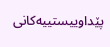پێداوییستییەکانی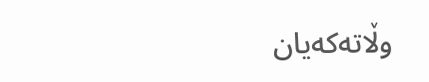وڵاتەکەیان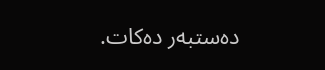دەستبەر دەکات.